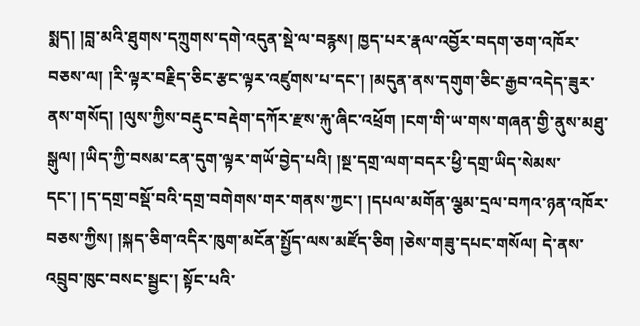སྨད། །བླ་མའི་ཐུགས་དཀྲུགས་དགེ་འདུན་སྡེ་ལ་བརྙས། ཁྱད་པར་རྣལ་འབྱོར་བདག་ཅག་འཁོར་བཅས་ལ། །རི་ལྟར་བརྗིད་ཅིང་རྩང་ལྟར་འཛུགས་པ་དང་། །མདུན་ནས་དགུག་ཅིང་རྒྱབ་འདེད་ཟུར་ནས་གསོད། །ལུས་ཀྱིས་བརྡུང་བརྡེག་དཀོར་རྫས་རྐུ་ཞིང་འཕྲོག །ངག་གི་ཡ་གས་གཞན་གྱི་ནུས་མཐུ་སྒུལ། །ཡིད་ཀྱི་བསམ་ངན་དུག་ལྟར་གཡོ་བྱེད་པའི། །སྔ་དགྲ་ལག་བདར་ཕྱི་དགྲ་ཡིད་སེམས་དང་། །ད་དགྲ་བསྡོ་བའི་དགྲ་བགེགས་གར་གནས་ཀྱང་། །དཔལ་མགོན་ལྕམ་དྲལ་བཀའ་ཉན་འཁོར་བཅས་ཀྱིས། །སྐད་ཅིག་འདིར་ཁུག་མངོན་སྤྱོད་ལས་མཛོད་ཅིག །ཅེས་གཟུ་དཔང་གསོལ། དེ་ནས་འབྲུབ་ཁུང་བསང་སྦྱང་། སྟོང་པའི་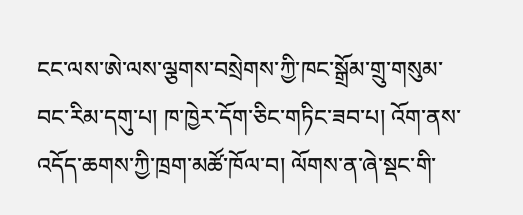ངང་ལས་ཨེ་ལས་ལྕགས་བསྲེགས་ཀྱི་ཁང་སྒྲོམ་གྲུ་གསུམ་བང་རིམ་དགུ་པ། ཁ་ཁྱེར་དོག་ཅིང་གཏིང་ཟབ་པ། འོག་ནས་འདོད་ཆགས་ཀྱི་ཁྲག་མཚོ་ཁོལ་བ། ལོགས་ན་ཞེ་སྡང་གི་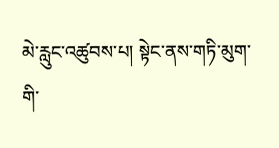མེ་རླུང་འཚུབས་པ། སྟེང་ནས་གཏི་མུག་གི་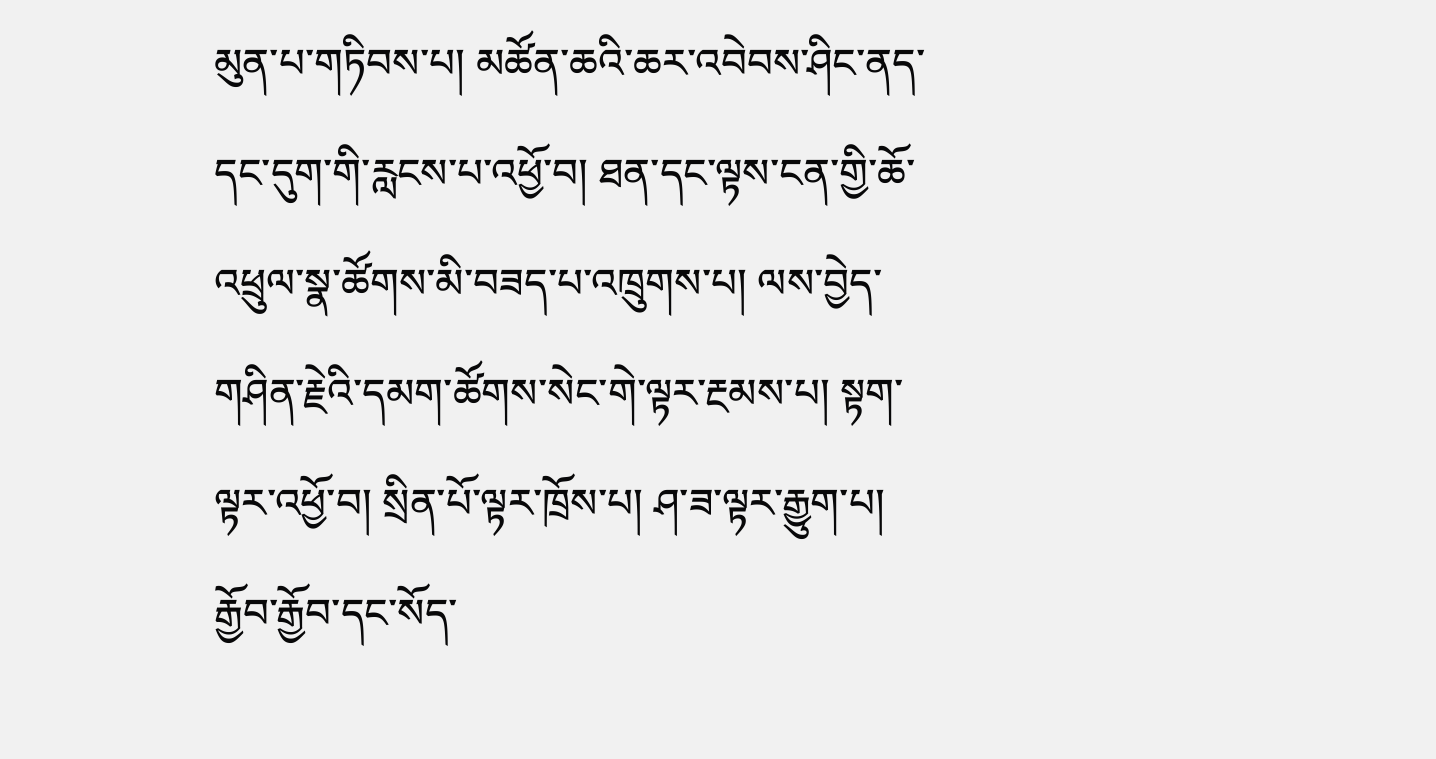མུན་པ་གཏིབས་པ། མཚོན་ཆའི་ཆར་འབེབས་ཤིང་ནད་དང་དུག་གི་རླངས་པ་འཕྱོ་བ། ཐན་དང་ལྟས་ངན་གྱི་ཆོ་འཕྲུལ་སྣ་ཚོགས་མི་བཟད་པ་འཁྲུགས་པ། ལས་བྱེད་གཤིན་རྗེའི་དམག་ཚོགས་སེང་གེ་ལྟར་རྔམས་པ། སྟག་ལྟར་འཕྱོ་བ། སྲིན་པོ་ལྟར་ཁྲོས་པ། ཤ་ཟ་ལྟར་རྒྱུག་པ། རྒྱོབ་རྒྱོབ་དང་སོད་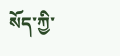སོད་ཀྱི་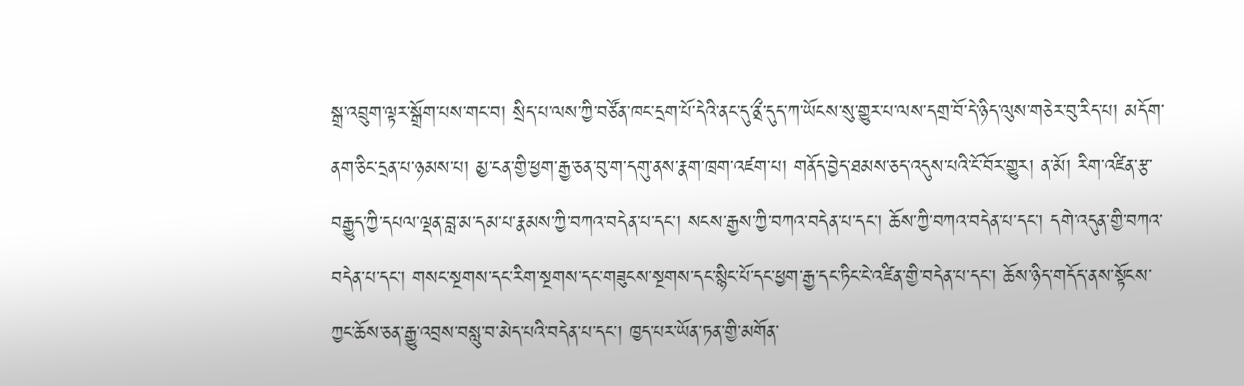སྒྲ་འབྲུག་ལྟར་སྒྲོག་པས་གང་བ། སྲིད་པ་ལས་ཀྱི་བཙོན་ཁང་དྲག་པོ་དེའི་ནང་དུ་ནྲྀ་དུད་ཀ་ཡོངས་སུ་གྱུར་པ་ལས་དགྲ་བོ་དེ་ཉིད་ལུས་གཅེར་བུ་རིད་པ། མདོག་ནག་ཅིང་དྲན་པ་ཉམས་པ། མྱ་ངན་གྱི་ཕྱག་རྒྱ་ཅན་བུ་ག་དགུ་ནས་རྣག་ཁྲག་འཛག་པ། གནོད་བྱེད་ཐམས་ཅད་འདུས་པའི་ངོ་བོར་གྱུར། ན་མོ། རིག་འཛིན་རྩ་བརྒྱུད་ཀྱི་དཔལ་ལྡན་བླ་མ་དམ་པ་རྣམས་ཀྱི་བཀའ་བདེན་པ་དང་། སངས་རྒྱས་ཀྱི་བཀའ་བདེན་པ་དང་། ཆོས་ཀྱི་བཀའ་བདེན་པ་དང་། དགེ་འདུན་གྱི་བཀའ་བདེན་པ་དང་། གསང་སྔགས་དང་རིག་སྔགས་དང་གཟུངས་སྔགས་དང་སྙིང་པོ་དང་ཕྱག་རྒྱ་དང་ཏིང་ངེ་འཛིན་གྱི་བདེན་པ་དང་། ཆོས་ཉིད་གདོད་ནས་སྟོངས་ཀྱང་ཆོས་ཅན་རྒྱུ་འབྲས་བསླུ་བ་མེད་པའི་བདེན་པ་དང་། ཁྱད་པར་ཡོན་ཏན་གྱི་མགོན་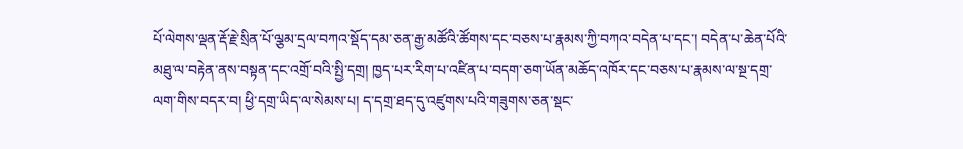པོ་ལེགས་ལྡན་རྡོ་རྗེ་སྲིན་པོ་ལྕམ་དྲལ་བཀའ་སྡོད་དམ་ཅན་རྒྱ་མཚོའི་ཚོགས་དང་བཅས་པ་རྣམས་ཀྱི་བཀའ་བདེན་པ་དང་། བདེན་པ་ཆེན་པོའི་མཐུ་ལ་བརྟེན་ནས་བསྟན་དང་འགྲོ་བའི་སྤྱི་དགྲ། ཁྱད་པར་རིག་པ་འཛིན་པ་བདག་ཅག་ཡོན་མཆོད་འཁོར་དང་བཅས་པ་རྣམས་ལ་སྔ་དགྲ་ལག་གིས་བདར་བ། ཕྱི་དགྲ་ཡིད་ལ་སེམས་པ། ད་དགྲ་ཐད་དུ་འཛུགས་པའི་གཟུགས་ཅན་སྡང་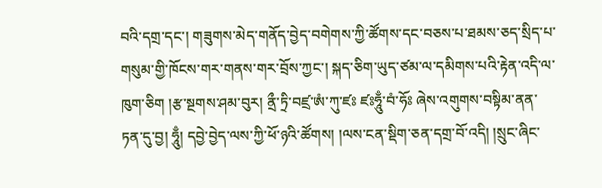བའི་དགྲ་དང་། གཟུགས་མེད་གནོད་བྱེད་བགེགས་ཀྱི་ཚོགས་དང་བཅས་པ་ཐམས་ཅད་སྲིད་པ་གསུམ་གྱི་ཁོངས་གར་གནས་གར་བྲོས་ཀྱང་། སྐད་ཅིག་ཡུད་ཙམ་ལ་དམིགས་པའི་རྟེན་འདི་ལ་ཁུག་ཅིག །རྩ་སྔགས་ཤམ་བུར། ནྲྀ་ཏྲི་བཛྲ་ཨཾ་ཀུ་ཛཿ ཛཿཧཱུྃ་བཾ་ཧོཿ ཞེས་འགུགས་བསྟིམ་ནན་ཏན་དུ་བྱ། ཧཱུྃ། དབྱེ་བྱེད་ལས་ཀྱི་ཕོ་ཉའི་ཚོགས། །ལས་ངན་སྡིག་ཅན་དགྲ་བོ་འདི། །སྲུང་ཞིང་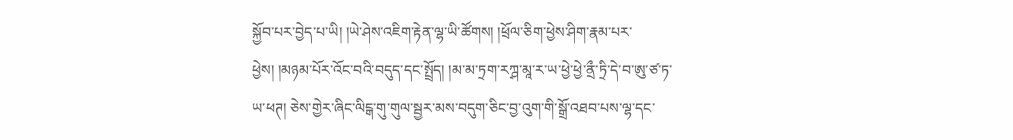སྐྱོབ་པར་བྱེད་པ་ཡི། །ཡེ་ཤེས་འཇིག་རྟེན་ལྷ་ཡི་ཚོགས། །ཕྲོལ་ཅིག་ཕྱེས་ཤིག་རྣམ་པར་ཕྱེས། །མཉམ་པོར་འོང་བའི་བདུད་དང་སྤྲོད། །མ་མ་ཏྲག་རཀྴ་མཱ་ར་ཡ་ཕྱེ་ཕྱེ་ནྲྀ་ཏྲི་དེ་བ་ཨུ་ཙ་ཏ་ཡ་ཕཊ། ཅེས་གྱེར་ཞིང་ལིངྒ་གུ་གུལ་སྦྱར་མས་བདུག་ཅིང་བྱ་འུག་གི་སྒྲོ་འཐབ་པས་ལྷ་དང་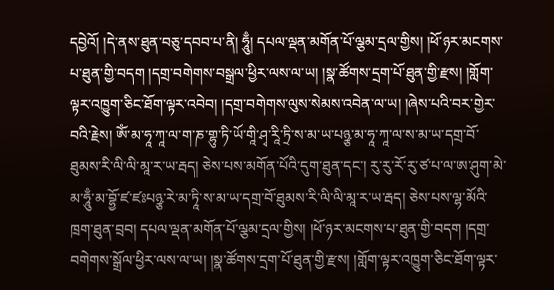དབྱེའོ། །དེ་ནས་ཐུན་བཅུ་དབབ་པ་ནི། ཧཱུྃ། དཔལ་ལྡན་མགོན་པོ་ལྕམ་དྲལ་གྱིས། །ཕོ་ཉར་མངགས་པ་ཐུན་གྱི་བདག །དགྲ་བགེགས་བསྒྲལ་ཕྱིར་ལས་ལ་ཡ། །སྣ་ཚོགས་དྲག་པོ་ཐུན་གྱི་རྫས། །གློག་ལྟར་འཁྱུག་ཅིང་ཐོག་ལྟར་འབེབ། །དགྲ་བགེགས་ལུས་སེམས་འབེན་ལ་ཡ། །ཞེས་པའི་བར་གྱེར་བའི་རྗེས། ཨོཾ་མ་ཧཱ་ཀཱ་ལ་ག་ཎ་གྷུ་ཏི་ཡོ་གཱི་ཤྭ་རཱི་ཏྲི་ས་མ་ཡ་པཉྩ་མ་ཧཱ་ཀཱ་ལ་ས་མ་ཡ་དགྲ་བོ་ཐུམས་རི་ལི་ལི་མཱ་ར་ཡ་རྦད། ཅེས་པས་མགོན་པོའི་དུག་ཐུན་དང་། རུ་རུ་རོ་རུ་ཙ་པ་ལ་ཨ་ཤུག་མེ་མ་ཧཱུྃ་མ་བྷྱོ་ཛ་ཛཿཔཉྩ་རེ་མ་ཏཱི་ས་མ་ཡ་དགྲ་བོ་ཐུམས་རི་ལི་ལི་མཱ་ར་ཡ་རྦད། ཅེས་པས་ལྷ་མོའི་ཁྲག་ཐུན་བྲབ། དཔལ་ལྡན་མགོན་པོ་ལྕམ་དྲལ་གྱིས། །ཕོ་ཉར་མངགས་པ་ཐུན་གྱི་བདག །དགྲ་བགེགས་སྒྲོལ་ཕྱིར་ལས་ལ་ཡ། །སྣ་ཚོགས་དྲག་པོ་ཐུན་གྱི་རྫས། །གློག་ལྟར་འཁྱུག་ཅིང་ཐོག་ལྟར་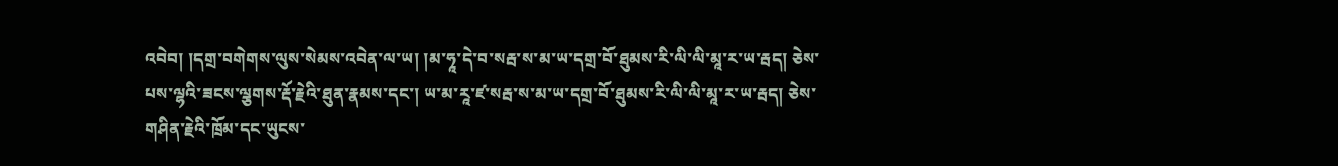འབེབ། །དགྲ་བགེགས་ལུས་སེམས་འབེན་ལ་ཡ། །མ་ཧཱ་དེ་བ་སརྦ་ས་མ་ཡ་དགྲ་བོ་ཐུམས་རི་ལི་ལི་མཱ་ར་ཡ་རྦད། ཅེས་པས་ལྷའི་ཟངས་ལྕགས་རྡོ་རྗེའི་ཐུན་རྣམས་དང་། ཡ་མ་རཱ་ཛ་སརྦ་ས་མ་ཡ་དགྲ་བོ་ཐུམས་རི་ལི་ལི་མཱ་ར་ཡ་རྦད། ཅེས་གཤིན་རྗེའི་ཁྲོམ་དང་ཡུངས་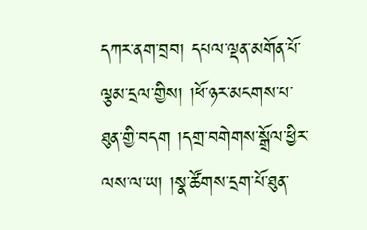དཀར་ནག་བྲབ། དཔལ་ལྡན་མགོན་པོ་ལྕམ་དྲལ་གྱིས། །ཕོ་ཉར་མངགས་པ་ཐུན་གྱི་བདག །དགྲ་བགེགས་སྒྲོལ་ཕྱིར་ལས་ལ་ཡ། །སྣ་ཚོགས་དྲག་པོ་ཐུན་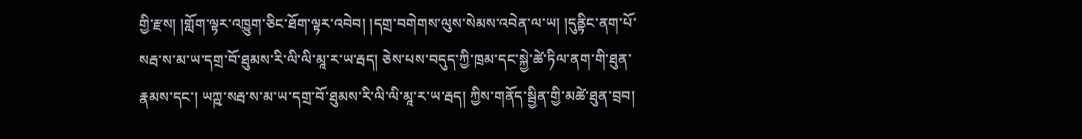གྱི་རྫས། །གློག་ལྟར་འཁྱུག་ཅིང་ཐོག་ལྟར་འབེབ། །དགྲ་བགེགས་ལུས་སེམས་འབེན་ལ་ཡ། །དུནྟིང་ནག་པོ་སརྦ་ས་མ་ཡ་དགྲ་བོ་ཐུམས་རི་ལི་ལི་མཱ་ར་ཡ་རྦད། ཅེས་པས་བདུད་ཀྱི་ཁྲམ་དང་སྐྱེ་ཚེ་ཏིལ་ནག་གི་ཐུན་རྣམས་དང་། ཡཀྵ་སརྦ་ས་མ་ཡ་དགྲ་བོ་ཐུམས་རི་ལི་ལི་མཱ་ར་ཡ་རྦད། ཀྱིས་གནོད་སྦྱིན་གྱི་མཚེ་ཐུན་བྲབ།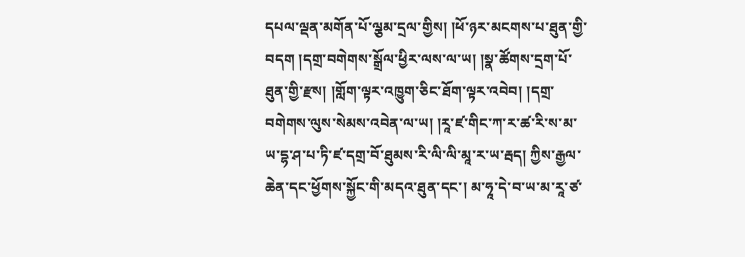དཔལ་ལྡན་མགོན་པོ་ལྕམ་དྲལ་གྱིས། །ཕོ་ཉར་མངགས་པ་ཐུན་གྱི་བདག །དགྲ་བགེགས་སྒྲོལ་ཕྱིར་ལས་ལ་ཡ། །སྣ་ཚོགས་དྲག་པོ་ཐུན་གྱི་རྫས། །གློག་ལྟར་འཁྱུག་ཅིང་ཐོག་ལྟར་འབེབ། །དགྲ་བགེགས་ལུས་སེམས་འབེན་ལ་ཡ། །རཱ་ཛ་གིང་ཀ་ར་ཚ་རི་ས་མ་ཡ་དྷ་ཤ་པ་ཏི་ཛ་དགྲ་བོ་ཐུམས་རི་ལི་ལི་མཱ་ར་ཡ་རྦད། ཀྱིས་རྒྱལ་ཆེན་དང་ཕྱོགས་སྐྱོང་གི་མདའ་ཐུན་དང་། མ་ཧཱ་དེ་བ་ཡ་མ་རཱ་ཙ་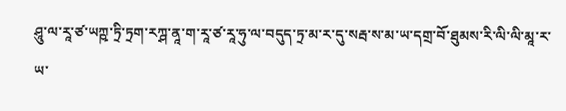ཤཱུ་ལ་རཱ་ཙ་ཡཀྵ་ཏྲི་ཏྲག་རཀྴ་ནཱ་ག་རཱ་ཙ་རཱ་ཧུ་ལ་བདུད་ཏྲ་མ་ར་དུ་སརྦ་ས་མ་ཡ་དགྲ་བོ་ཐུམས་རི་ལི་ལི་མཱ་ར་ཡ་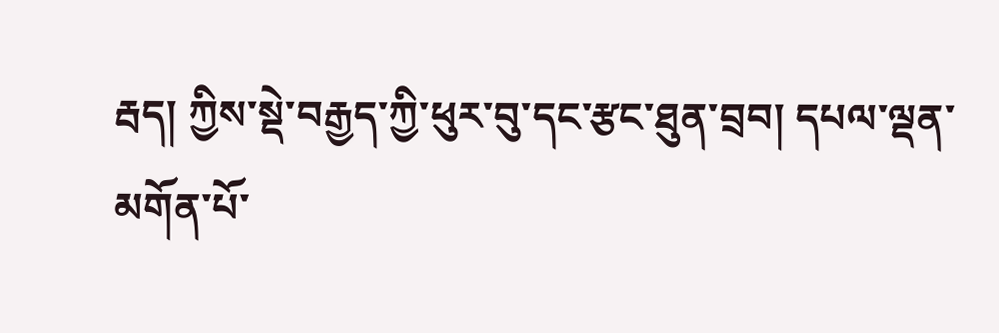རྦད། ཀྱིས་སྡེ་བརྒྱད་ཀྱི་ཕུར་བུ་དང་རྩང་ཐུན་བྲབ། དཔལ་ལྡན་མགོན་པོ་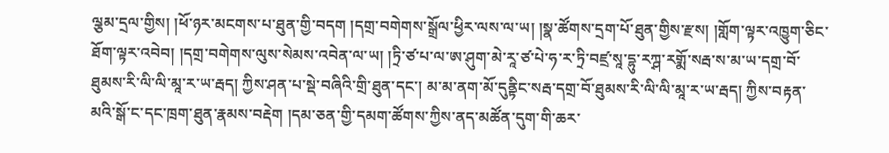ལྕམ་དྲལ་གྱིས། །ཕོ་ཉར་མངགས་པ་ཐུན་གྱི་བདག །དགྲ་བགེགས་སྒྲོལ་ཕྱིར་ལས་ལ་ཡ། །སྣ་ཚོགས་དྲག་པོ་ཐུན་གྱིས་རྫས། །གློག་ལྟར་འཁྱུག་ཅིང་ཐོག་ལྟར་འབེབ། །དགྲ་བགེགས་ལུས་སེམས་འབེན་ལ་ཡ། །ཏྲི་ཙ་པ་ལ་ཨ་ཤུག་མེ་རཱ་ཙ་པེ་ཧ་ར་ཏྲི་བཛྲ་སཱ་དྷུ་རཀྴ་རགྨོ་སརྦ་ས་མ་ཡ་དགྲ་བོ་ཐུམས་རི་ལི་ལི་མཱ་ར་ཡ་རྦད། ཀྱིས་ཤན་པ་སྡེ་བཞིའི་གྲི་ཐུན་དང་། མ་མ་ནག་མོ་དུནྟིང་སརྦ་དགྲ་བོ་ཐུམས་རི་ལི་ལི་མཱ་ར་ཡ་རྦད། ཀྱིས་བརྟན་མའི་སྒོ་ང་དང་ཁྲག་ཐུན་རྣམས་བརྡེག །དམ་ཅན་གྱི་དམག་ཚོགས་ཀྱིས་ནད་མཚོན་དུག་གི་ཆར་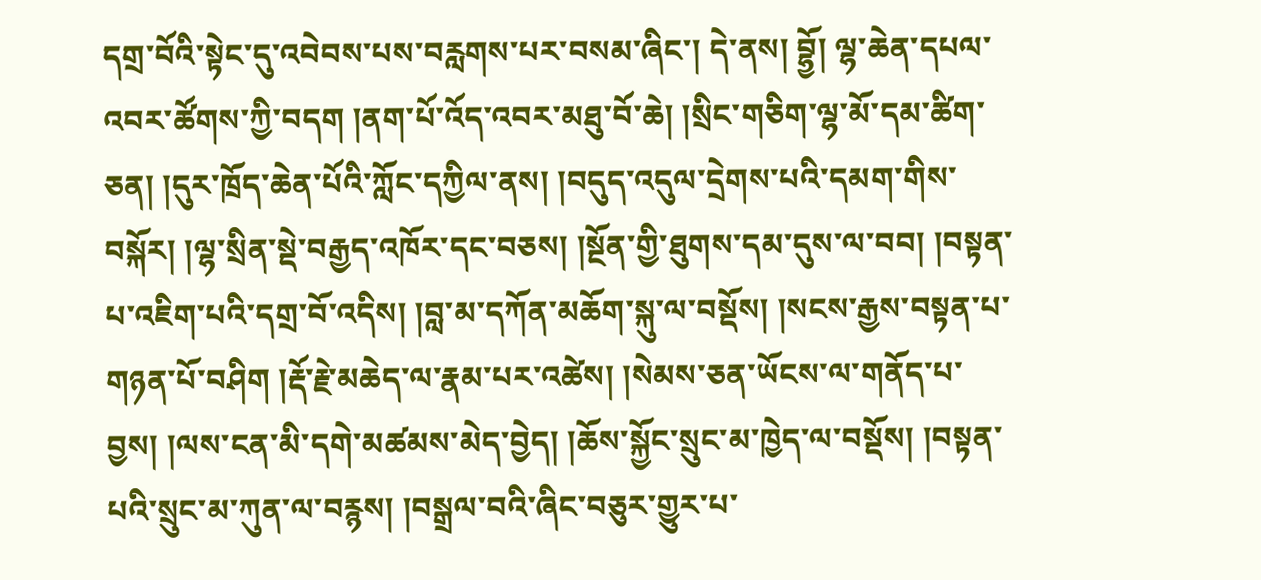དགྲ་བོའི་སྟེང་དུ་འབེབས་པས་བརླགས་པར་བསམ་ཞིང་། དེ་ནས། བྷྱོ། ལྷ་ཆེན་དཔལ་འབར་ཚོགས་ཀྱི་བདག །ནག་པོ་འོད་འབར་མཐུ་བོ་ཆེ། །སྲིང་གཅིག་ལྷ་མོ་དམ་ཚིག་ཅན། །དུར་ཁྲོད་ཆེན་པོའི་ཀློང་དཀྱིལ་ནས། །བདུད་འདུལ་དྲེགས་པའི་དམག་གིས་བསྐོར། །ལྷ་སྲིན་སྡེ་བརྒྱད་འཁོར་དང་བཅས། །སྔོན་གྱི་ཐུགས་དམ་དུས་ལ་བབ། །བསྟན་པ་འཇིག་པའི་དགྲ་བོ་འདིས། །བླ་མ་དཀོན་མཆོག་སྐུ་ལ་བསྡོས། །སངས་རྒྱས་བསྟན་པ་གཉན་པོ་བཤིག །རྡོ་རྗེ་མཆེད་ལ་རྣམ་པར་འཚེས། །སེམས་ཅན་ཡོངས་ལ་གནོད་པ་བྱས། །ལས་ངན་མི་དགེ་མཚམས་མེད་བྱེད། །ཆོས་སྐྱོང་སྲུང་མ་ཁྱེད་ལ་བསྡོས། །བསྟན་པའི་སྲུང་མ་ཀུན་ལ་བརྙས། །བསྒྲལ་བའི་ཞིང་བཅུར་གྱུར་པ་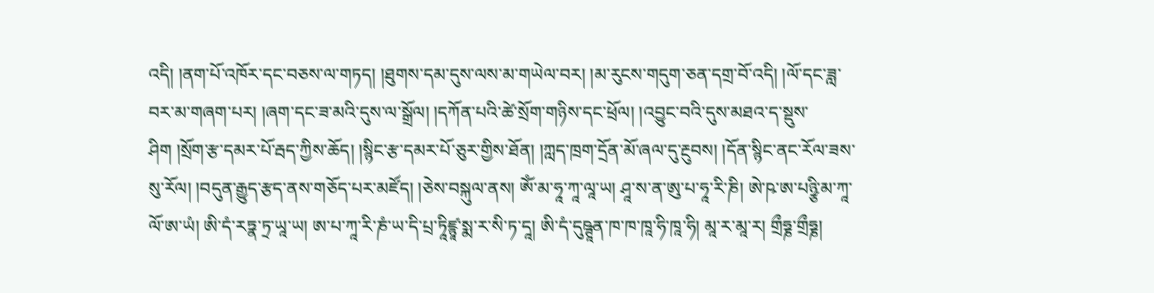འདི། །ནག་པོ་འཁོར་དང་བཅས་ལ་གཏད། །ཐུགས་དམ་དུས་ལས་མ་གཡེལ་བར། །མ་རུངས་གདུག་ཅན་དགྲ་བོ་འདི། །ལོ་དང་ཟླ་བར་མ་གཞག་པར། །ཞག་དང་ཟ་མའི་དུས་ལ་སྒྲོལ། །དཀོན་པའི་ཚེ་སྲོག་གཉིས་དང་ཕྲོལ། །འབྱུང་བའི་དུས་མཐའ་ད་སྡུས་ཤིག །སྲོག་རྩ་དམར་པོ་རྦད་ཀྱིས་ཆོད། །སྙིང་རྩ་དམར་པོ་ཅུར་གྱིས་ཐོན། །ཀླད་ཁྲག་དྲོན་མོ་ཞལ་དུ་རྔུབས། །དོན་སྙིང་ནང་རོལ་ཟས་སུ་རོལ། །བདུན་རྒྱུད་རྩད་ནས་གཅོད་པར་མཛོད། །ཅེས་བསྐུལ་ནས། ཨོཾ་མ་ཧཱ་ཀཱ་ལཱ་ཡ། ཤཱ་ས་ན་ཨུ་པ་ཧཱ་རི་ཎི། ཨེ་ཥ་ཨ་པཉྩི་མ་ཀཱ་ལོ་ཨ་ཡཾ། ཨི་དཾ་རཏྣ་ཏྲ་ཡཱ་ཡ། ཨ་པ་ཀཱ་རི་ཎཾ་ཡ་དི་པྲ་ཏཱིཛྙཱ་སྨ་ར་སི་ཏ་དཱ། ཨི་དཾ་དུཥྚཱན་ཁ་ཁ་ཁཱ་ཧི་ཁཱ་ཧི། མཱ་ར་མཱ་ར། གྲྀཧྞ་གྲྀཧྞ།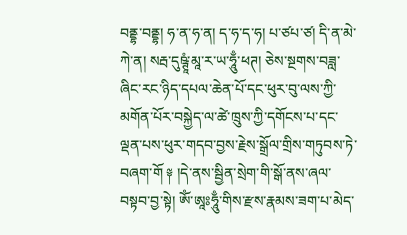བནྡྷ་བནྡྷ། ཧ་ན་ཧ་ན། ད་ཧ་ད་ཧ། པ་ཙཔ་ཙ། དི་ན་མེ་ཀེ་ན། སརྦ་དུཥྚཱཾ་མཱ་ར་ཡ་ཧཱུྃ་ཕཊ། ཅེས་སྔགས་བཟླ་ཞིང་རང་ཉིད་དཔལ་ཆེན་པོ་དང་ཕུར་བུ་ལས་ཀྱི་མགོན་པོར་བསྐྱེད་ལ་ཚེ་ཁྲུས་ཀྱི་དགོངས་པ་དང་ལྡན་པས་ཕུར་གདབ་བྱས་རྗེས་སྒྲོལ་གྲིས་གཏུབས་ཏེ་བཞག་གོ ༈ །དེ་ནས་སྦྱིན་སྲེག་གི་སྒོ་ནས་ཞལ་བསྟབ་བྱ་སྟེ། ཨོཾ་ཨཱཿཧཱུྃ་གིས་རྫས་རྣམས་ཟག་པ་མེད་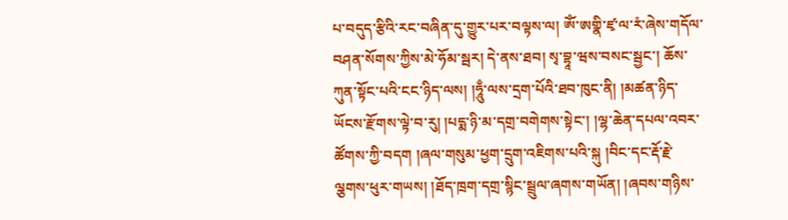པ་བདུད་རྩིའི་རང་བཞིན་དུ་གྱུར་པར་བལྟས་ལ། ཨོཾ་ཨགྣི་ཛྭ་ལ་རཾ་ཞེས་གདོལ་བཤན་སོགས་ཀྱིས་མེ་ཧོམ་སྦར། དེ་ནས་ཐབ། སྭ་བྷཱ་ཝས་བསང་སྦྱང་། ཆོས་ཀུན་སྟོང་པའི་ངང་ཉིད་ལས། །ཧཱུྃ་ལས་དྲག་པོའི་ཐབ་ཁུང་ནི། །མཚན་ཉིད་ཡོངས་རྫོགས་ལྟེ་བ་རུ། །པདྨ་ཉི་མ་དགྲ་བགེགས་སྟེང་། །ལྷ་ཆེན་དཔལ་འབར་ཚོགས་ཀྱི་བདག །ཞལ་གསུམ་ཕྱག་དྲུག་འཇིགས་པའི་སྐུ །བིང་དང་རྡོ་རྗེ་ལྕགས་ཕུར་གཡས། །ཐོད་ཁྲག་དགྲ་སྙིང་སྦྲུལ་ཞགས་གཡོན། །ཞབས་གཉིས་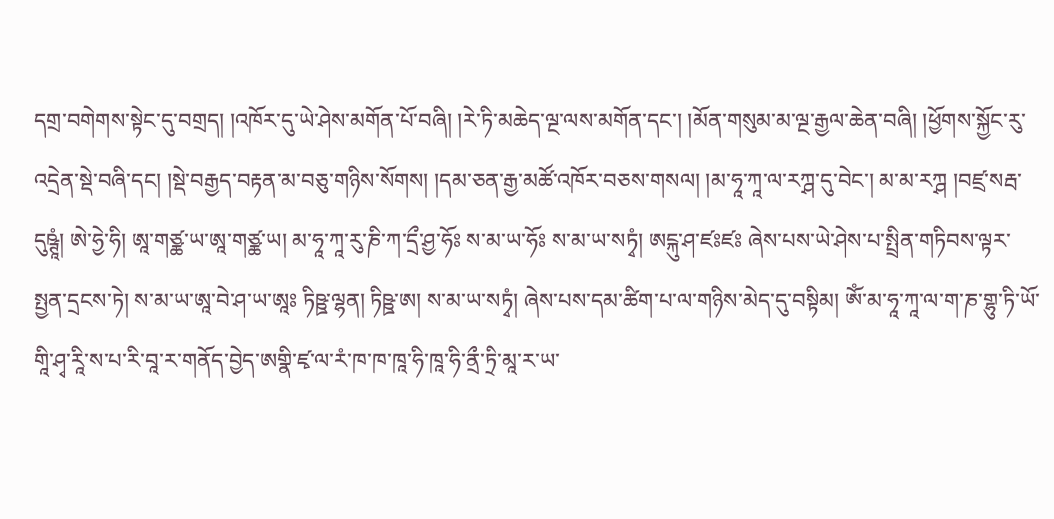དགྲ་བགེགས་སྟེང་དུ་བགྲད། །འཁོར་དུ་ཡེ་ཤེས་མགོན་པོ་བཞི། །རེ་ཏི་མཆེད་ལྔ་ལས་མགོན་དང་། །མོན་གསུམ་མ་ལྔ་རྒྱལ་ཆེན་བཞི། །ཕྱོགས་སྐྱོང་རུ་འདྲེན་སྡེ་བཞི་དང། །སྡེ་བརྒྱད་བརྟན་མ་བཅུ་གཉིས་སོགས། །དམ་ཅན་རྒྱ་མཚོ་འཁོར་བཅས་གསལ། །མ་ཧཱ་ཀཱ་ལ་རཀྴ་དུ་བེང་། མ་མ་རཀྴ །བཛྲ་སརྦ་དུཥྚཱཾ། ཨེ་ཧྱེ་ཧི། ཨཱ་གཙྪ་ཡ་ཨཱ་གཙྪ་ཡ། མ་ཧཱ་ཀཱ་རུ་ཎི་ཀ་དྲྀ་ཤྱ་ཧོཿ ས་མ་ཡ་ཧོཿ ས་མ་ཡ་སཏྭཾ། ཨངྐུ་ཤ་ཛཿཛཿ ཞེས་པས་ཡེ་ཤེས་པ་སྤྲིན་གཏིབས་ལྟར་སྤྱན་དྲངས་ཏེ། ས་མ་ཡ་ཨཱ་བེ་ཤ་ཡ་ཨཱཿ ཏིཥྛ་ལྷན། ཏིཥྛ་ཨ། ས་མ་ཡ་སཏྭཾ། ཞེས་པས་དམ་ཚིག་པ་ལ་གཉིས་མེད་དུ་བསྟིམ། ཨོཾ་མ་ཧཱ་ཀཱ་ལ་ག་ཎ་གྷུ་ཏི་ཡོ་གཱི་ཤྭ་རཱི་ས་པ་རི་བཱ་ར་གནོད་བྱེད་ཨགྣི་ཛྭ་ལ་རཾ་ཁ་ཁ་ཁཱ་ཧི་ཁཱ་ཧི་ནྲྀ་ཏྲི་མཱ་ར་ཡ་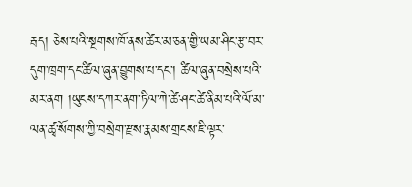རྦད། ཅེས་པའི་སྔགས་ཁོ་ནས་ཚེར་མ་ཅན་གྱི་ཡམ་ཤིང་རྩ་བར་དུག་ཁྲག་དང་ཚིལ་ཞུན་བྱུགས་པ་དང་། ཚིལ་ཞུན་བསྲེས་པའི་མར་ནག །ཡུངས་དཀར་ནག་ཏིལ་ཀེ་ཚེ་ཤང་ཚེ་ནིམ་པའི་ལོ་མ་ལན་ཚྭ་སོགས་ཀྱི་བསྲེག་རྫས་རྣམས་གྲངས་ཇི་ལྟར་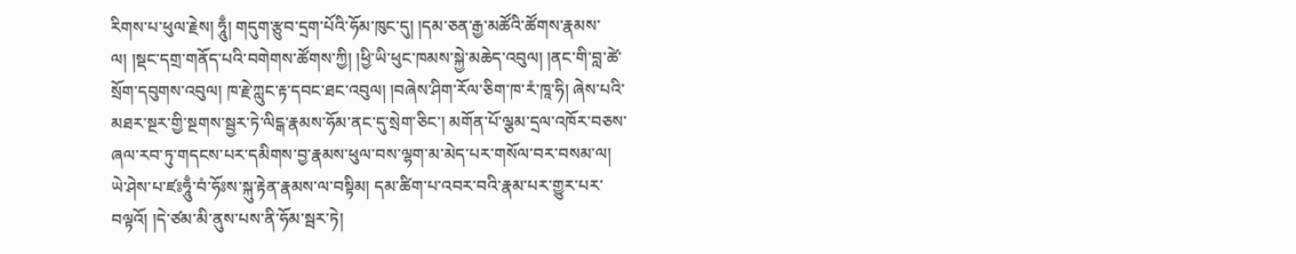རིགས་པ་ཕུལ་རྗེས། ཧཱུྃ། གདུག་རྩུབ་དྲག་པོའི་ཧོམ་ཁུང་དུ། །དམ་ཅན་རྒྱ་མཚོའི་ཚོགས་རྣམས་ལ། །སྡང་དགྲ་གནོད་པའི་བགེགས་ཚོགས་ཀྱི། །ཕྱི་ཡི་ཕུང་ཁམས་སྐྱེ་མཆེད་འབུལ། །ནང་གི་བླ་ཚེ་སྲོག་དབུགས་འབུལ། ཁ་རྗེ་ཀླུང་རྟ་དབང་ཐང་འབུལ། །བཞེས་ཤིག་རོལ་ཅིག་ཁ་རཾ་ཁཱ་ཧི། ཞེས་པའི་མཐར་སྔར་གྱི་སྔགས་སྦྱར་ཏེ་ལིངྒ་རྣམས་ཧོམ་ནང་དུ་སྲེག་ཅིང་། མགོན་པོ་ལྕམ་དྲལ་འཁོར་བཅས་ཞལ་རབ་ཏུ་གདངས་པར་དམིགས་བྱ་རྣམས་ཕུལ་བས་ལྷག་མ་མེད་པར་གསོལ་བར་བསམ་ལ། ཡེ་ཤེས་པ་ཛཿཧཱུྃ་བཾ་ཧོཿས་སྐུ་རྟེན་རྣམས་ལ་བསྟིམ། དམ་ཚིག་པ་འབར་བའི་རྣམ་པར་གྱུར་པར་བལྟའོ། །དེ་ཙམ་མི་ནུས་པས་ནི་ཧོམ་སྦར་ཏེ།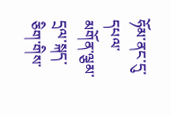ཧོམ་ནང་དུ་དཔལ་མགོན་ལྕམ་དྲལ་སྐད་ཅིག་གིས་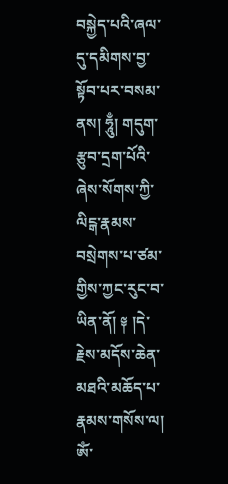བསྐྱེད་པའི་ཞལ་དུ་དམིགས་བྱ་སྟོབ་པར་བསམ་ནས། ཧཱུྃ། གདུག་རྩུབ་དྲག་པོའི་ཞེས་སོགས་ཀྱི་ལིངྒ་རྣམས་བསྲེགས་པ་ཙམ་གྱིས་ཀྱང་རུང་བ་ཡིན་ནོ། ༈ །དེ་རྗེས་མདོས་ཆེན་མཐའི་མཆོད་པ་རྣམས་གསོས་ལ། ཨོཾ་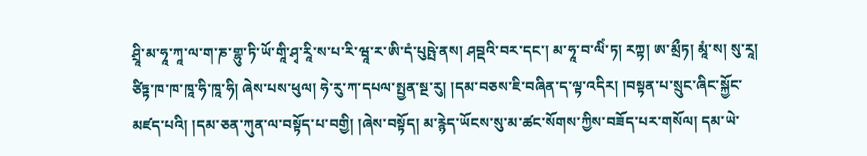ཤྲཱི་མ་ཧཱ་ཀཱ་ལ་ག་ཎ་གྷུ་ཏི་ཡོ་གཱི་ཤྭ་རཱི་ས་པ་རི་ཝཱ་ར་ཨི་དཾ་པུཥྤེ་ནས། ཤབྡའི་བར་དང་། མ་ཧཱ་བ་ལིཾ་ཏ། རཀྟ། ཨ་མྲྀཏ། མཱཾ་ས། སུ་རཱ། ཙིཏྟ་ཁ་ཁ་ཁཱ་ཧི་ཁཱ་ཧི། ཞེས་པས་ཕུལ། ཧེ་རུ་ཀ་དཔལ་སྤྱན་སྔ་རུ། །དམ་བཅས་ཇི་བཞིན་ད་ལྟ་འདིར། །བསྟན་པ་སྲུང་ཞིང་སྐྱོང་མཛད་པའི། །དམ་ཅན་ཀུན་ལ་བསྟོད་པ་བགྱི། །ཞེས་བསྟོད། མ་རྙེད་ཡོངས་སུ་མ་ཚང་སོགས་ཀྱིས་བཟོད་པར་གསོལ། དམ་ཡེ་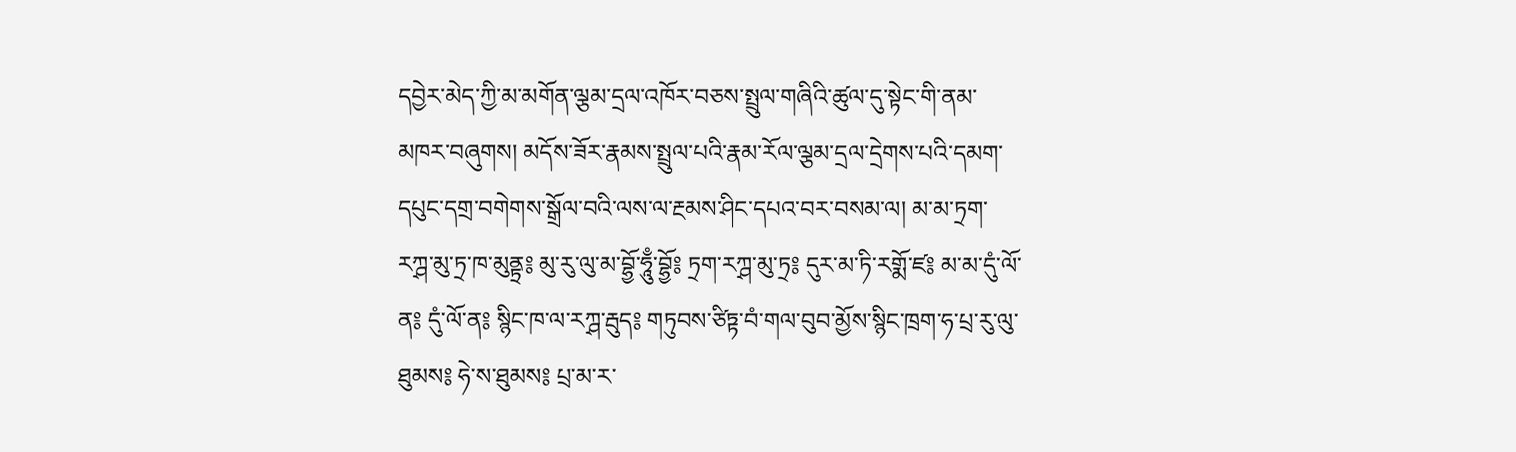དབྱེར་མེད་ཀྱི་མ་མགོན་ལྕམ་དྲལ་འཁོར་བཅས་སྤྲུལ་གཞིའི་ཚུལ་དུ་སྟེང་གི་ནམ་མཁར་བཞུགས། མདོས་ཟོར་རྣམས་སྤྲུལ་པའི་རྣམ་རོལ་ལྕམ་དྲལ་དྲེགས་པའི་དམག་དཔུང་དགྲ་བགེགས་སྒྲོལ་བའི་ལས་ལ་རྔམས་ཤིང་དཔའ་བར་བསམ་ལ། མ་མ་ཏྲག་རཀྴ་མུ་ཏྲ་ཁ་མུནྟྲ༔ མུ་རུ་ལུ་མ་བྷྱོ་ཧཱུྃ་བྷྱོ༔ ཏྲག་རཀྴ་མུ་ཏྲ༔ དུར་མ་ཏི་རགྨོ་ཛ༔ མ་མ་དུཾ་ལོ་ན༔ དུཾ་ལོ་ན༔ སྙིང་ཁ་ལ་རཀྴ་རྦུད༔ གཏུབས་ཙིཏྟ་བཾ་གལ་བུབ་མྱོས་སྙིང་ཁྲག་ཧ་པྲ་རུ་ལུ་ཐུམས༔ ཧེ་ས་ཐུམས༔ པྲ་མ་ར་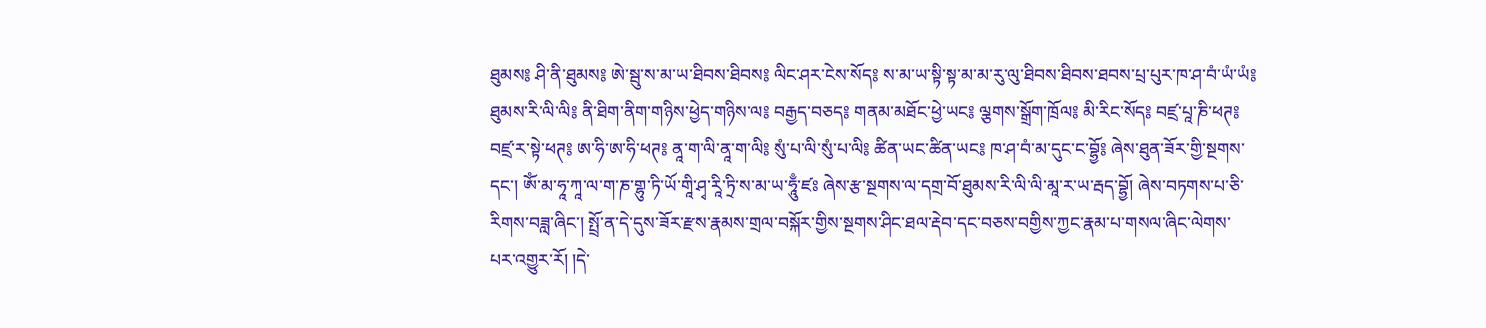ཐུམས༔ ཤི་ནི་ཐུམས༔ ཨེ་སྦུ་ས་མ་ཡ་ཐིབས་ཐིབས༔ ལིང་ཤར་ངེས་སོད༔ ས་མ་ཡ་སྟི་སྟ་མ་མ་རུ་ལུ་ཐིབས་ཐིབས་ཐབས་པྲ་པུར་ཁ་ཤ་བཾ་ཡཾ་ཡཾ༔ ཐུམས་རི་ལི་ལི༔ ནི་ཐིག་ནིག་གཉིས་ཕྱེད་གཉིས་ལ༔ བརྒྱད་བཅད༔ གནམ་མཐོང་ཕྱེ་ཡང༔ ལྕགས་སྒྲོག་ཁྲོལ༔ མི་རིང་སོད༔ བཛྲ་པཱ་ཎི་ཕཊ༔ བཛྲ་ར་སྟེ་ཕཊ༔ ཨ་ཧི་ཨ་ཧི་ཕཊ༔ ནཱ་ག་ལི་ནཱ་ག་ལི༔ སུཾ་པ་ལི་སུཾ་པ་ལི༔ ཚིན་ཡང་ཚིན་ཡང༔ ཁ་ཤ་བཾ་མ་དུང་ང་བྷྱོ༔ ཞེས་ཐུན་ཟོར་གྱི་སྔགས་དང་། ཨོཾ་མ་ཧཱ་ཀཱ་ལ་ག་ཎ་གྷུ་ཏི་ཡོ་གཱི་ཤྭ་རཱི་ཏྲི་ས་མ་ཡ་ཧཱུྃ་ཛཿ ཞེས་རྩ་སྔགས་ལ་དགྲ་བོ་ཐུམས་རི་ལི་ལི་མཱ་ར་ཡ་རྦད་བྷྱོ། ཞེས་བཏགས་པ་ཅི་རིགས་བཟླ་ཞིང་། སྤྲོ་ན་དེ་དུས་ཟོར་རྫས་རྣམས་གྲལ་བསྐོར་གྱིས་སྔགས་ཤིང་ཐལ་རྡེབ་དང་བཅས་བགྱིས་ཀྱང་རྣམ་པ་གསལ་ཞིང་ལེགས་པར་འགྱུར་རོ། །དེ་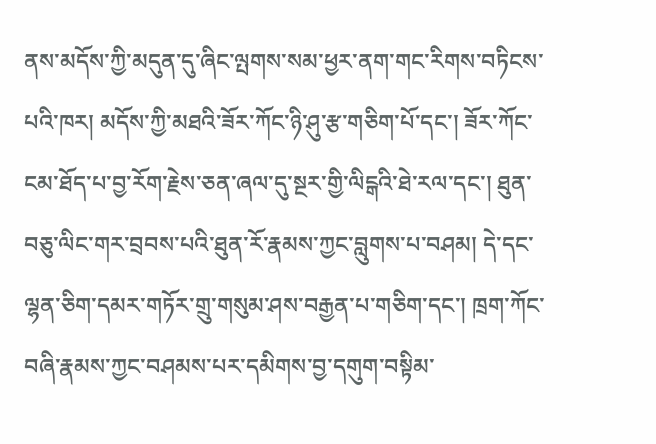ནས་མདོས་ཀྱི་མདུན་དུ་ཞིང་ལྤགས་སམ་ཕྱར་ནག་གང་རིགས་བཏིངས་པའི་ཁར། མདོས་ཀྱི་མཐའི་ཟོར་ཀོང་ཉི་ཤུ་རྩ་གཅིག་པོ་དང་། ཟོར་ཀོང་ངམ་ཐོད་པ་བྱ་རོག་རྗེས་ཅན་ཞལ་དུ་སྔར་གྱི་ལིངྒའི་ཐེ་རལ་དང་། ཐུན་བཅུ་ལིང་གར་བྲབས་པའི་ཐུན་རོ་རྣམས་ཀྱང་བླུགས་པ་བཤམ། དེ་དང་ལྷན་ཅིག་དམར་གཏོར་གྲུ་གསུམ་ཤས་བརྒྱན་པ་གཅིག་དང་། ཁྲག་ཀོང་བཞི་རྣམས་ཀྱང་བཤམས་པར་དམིགས་བྱ་དགུག་བསྟིམ་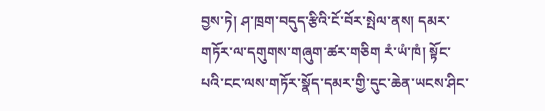བྱས་ཏེ། ཤ་ཁྲག་བདུད་རྩིའི་ངོ་བོར་སྤེལ་ནས། དམར་གཏོར་ལ་དགུགས་གཞུག་ཚར་གཅིག རཾ་ཡཾ་ཁཾ། སྟོང་པའི་ངང་ལས་གཏོར་སྣོད་དམར་གྱི་དུང་ཆེན་ཡངས་ཤིང་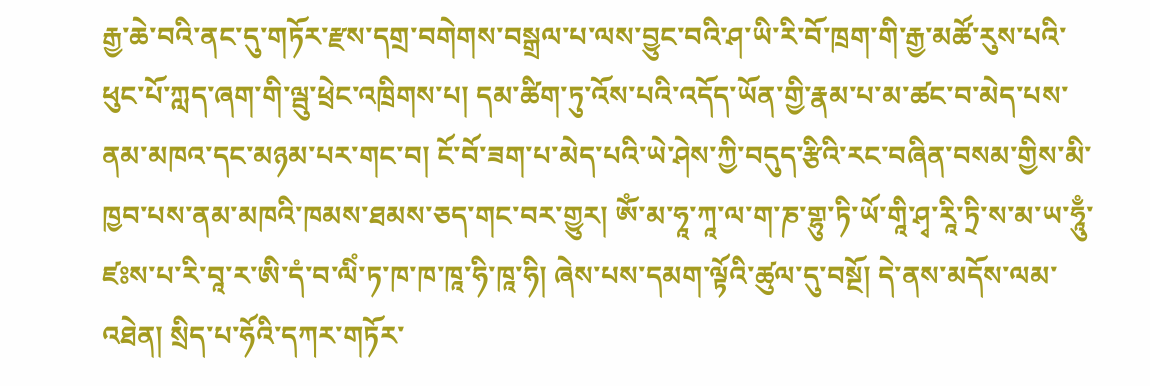རྒྱ་ཆེ་བའི་ནང་དུ་གཏོར་རྫས་དགྲ་བགེགས་བསྒྲལ་པ་ལས་བྱུང་བའི་ཤ་ཡི་རི་བོ་ཁྲག་གི་རྒྱ་མཚོ་རུས་པའི་ཕུང་པོ་ཀླད་ཞག་གི་ལྦུ་ཕྲེང་འཁྲིགས་པ། དམ་ཚིག་ཏུ་འོས་པའི་འདོད་ཡོན་གྱི་རྣམ་པ་མ་ཚང་བ་མེད་པས་ནམ་མཁའ་དང་མཉམ་པར་གང་བ། ངོ་བོ་ཟག་པ་མེད་པའི་ཡེ་ཤེས་ཀྱི་བདུད་རྩིའི་རང་བཞིན་བསམ་གྱིས་མི་ཁྱབ་པས་ནམ་མཁའི་ཁམས་ཐམས་ཅད་གང་བར་གྱུར། ཨོཾ་མ་ཧཱ་ཀཱ་ལ་ག་ཎ་གྷུ་ཏི་ཡོ་གཱི་ཤྭ་རཱི་ཏྲི་ས་མ་ཡ་ཧཱུྃ་ཛཿས་པ་རི་བཱ་ར་ཨི་དཾ་བ་ལིཾ་ཏ་ཁ་ཁ་ཁཱ་ཧི་ཁཱ་ཧི། ཞེས་པས་དམག་ལྟོའི་ཚུལ་དུ་བསྔོ། དེ་ནས་མདོས་ལམ་འཐེན། སྲིད་པ་ཧོའི་དཀར་གཏོར་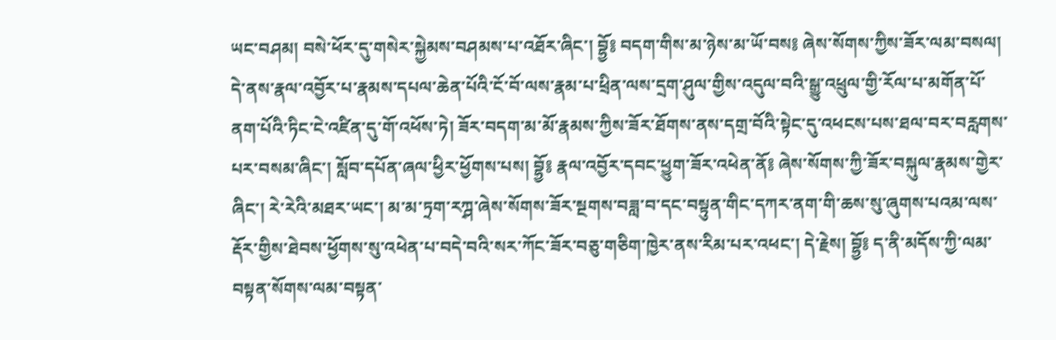ཡང་བཤམ། བསེ་ཕོར་དུ་གསེར་སྐྱེམས་བཤམས་པ་འཐོར་ཞིང་། བྷྱོ༔ བདག་གིས་མ་ཉེས་མ་ཡོ་བས༔ ཞེས་སོགས་ཀྱིས་ཟོར་ལམ་བསལ། དེ་ནས་རྣལ་འབྱོར་པ་རྣམས་དཔལ་ཆེན་པོའི་ངོ་བོ་ལས་རྣམ་པ་ཕྲིན་ལས་དྲག་ཤུལ་གྱིས་འདུལ་བའི་སྒྱུ་འཕྲུལ་གྱི་རོལ་པ་མགོན་པོ་ནག་པོའི་ཏིང་ངེ་འཛིན་དུ་གོ་འཕོས་ཏེ། ཟོར་བདག་མ་མོ་རྣམས་ཀྱིས་ཟོར་ཐོགས་ནས་དགྲ་བོའི་སྟེང་དུ་འཕངས་པས་ཐལ་བར་བརླགས་པར་བསམ་ཞིང་། སློབ་དཔོན་ཞལ་ཕྱིར་ཕྱོགས་པས། བྷྱོ༔ རྣལ་འབྱོར་དབང་ཕྱུག་ཟོར་འཕེན་ནོ༔ ཞེས་སོགས་ཀྱི་ཟོར་བསྐུལ་རྣམས་གྱེར་ཞིང་། རེ་རེའི་མཐར་ཡང་། མ་མ་ཏྲག་རཀྴ་ཞེས་སོགས་ཟོར་སྔགས་བཟླ་བ་དང་བསྟུན་གིང་དཀར་ནག་གི་ཆས་སུ་ཞུགས་པའམ་ལས་རྡོར་གྱིས་ཐེབས་ཕྱོགས་སུ་འཕེན་པ་བདེ་བའི་སར་ཀོང་ཟོར་བཅུ་གཅིག་ཁྱེར་ནས་རིམ་པར་འཕང་། དེ་རྗེས། བྷྱོ༔ ད་ནི་མདོས་ཀྱི་ལམ་བསྟན་སོགས་ལམ་བསྟན་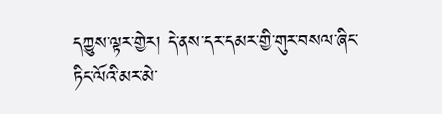དཀྱུས་ལྟར་གྱེར། དེ་ནས་དར་དམར་གྱི་གུར་བསལ་ཞིང་ཏིང་ལོའི་མར་མེ་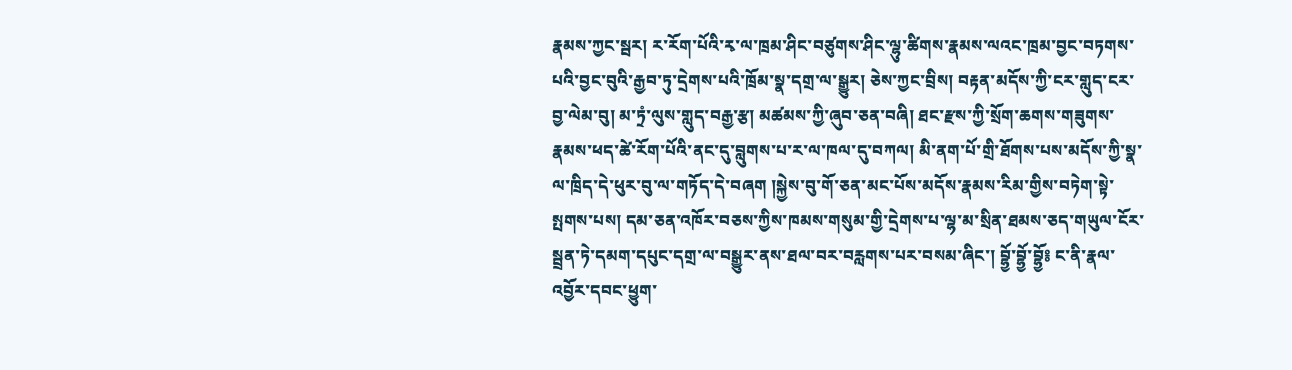རྣམས་ཀྱང་སྦར། ར་རོག་པོའི་རྭ་ལ་ཁྲམ་ཤིང་བཙུགས་ཤིང་ལྷུ་ཚིགས་རྣམས་ལའང་ཁྲམ་བྱང་བཏགས་པའི་བྱང་བུའི་རྒྱབ་ཏུ་དྲེགས་པའི་ཁྲོམ་སྣ་དགྲ་ལ་སྒྱུར། ཅེས་ཀྱང་བྲིས། བརྟན་མདོས་ཀྱི་ངར་གླུད་ངར་བྱ་ལེམ་བུ། མ་ཏྲཾ་ལུས་གླུད་བརྒྱ་རྩ། མཚམས་ཀྱི་ཞུབ་ཅན་བཞི། ཐང་རྫས་ཀྱི་སྲོག་ཆགས་གཟུགས་རྣམས་ཕད་ཚེ་རོག་པོའི་ནང་དུ་བླུགས་པ་ར་ལ་ཁལ་དུ་བཀལ། མི་ནག་པོ་གྲི་ཐོགས་པས་མདོས་ཀྱི་སྣ་ལ་ཁྲིད་དེ་ཕུར་བུ་ལ་གཏོད་དེ་བཞག །སྐྱེས་བུ་གོ་ཅན་མང་པོས་མདོས་རྣམས་རིམ་གྱིས་བཏེག་སྟེ་སྤགས་པས། དམ་ཅན་འཁོར་བཅས་ཀྱིས་ཁམས་གསུམ་གྱི་དྲེགས་པ་ལྷ་མ་སྲིན་ཐམས་ཅད་གཡུལ་ངོར་སྦྲན་ཏེ་དམག་དཔུང་དགྲ་ལ་བསྒྱུར་ནས་ཐལ་བར་བརླགས་པར་བསམ་ཞིང་། བྷྱོ་བྷྱོ་བྷྱོ༔ ང་ནི་རྣལ་འབྱོར་དབང་ཕྱུག་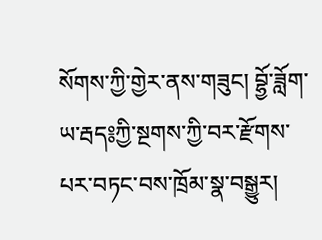སོགས་ཀྱི་གྱེར་ནས་གཟུང། བྷྱོ་ཟློག་ཡ་རྦད༔ཀྱི་སྔགས་ཀྱི་བར་རྫོགས་པར་བཏང་བས་ཁྲོམ་སྣ་བསྒྱུར།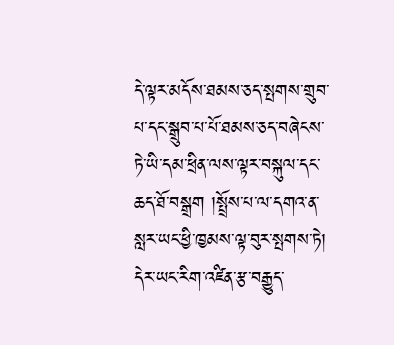དེ་ལྟར་མདོས་ཐམས་ཅད་སྤགས་གྲུབ་པ་དང་སྒྲུབ་པ་པོ་ཐམས་ཅད་བཞེངས་ཏེ་ཡི་དམ་ཕྲིན་ལས་ལྟར་བསྐུལ་དང་ཆད་ཐོ་བསྒྲག །སྤྲོས་པ་ལ་དགའ་ན་སླར་ཡང་ཕྱི་ཁྱམས་ལྟ་བུར་སྤགས་ཏེ། དེར་ཡང་རིག་འཛིན་རྩ་བརྒྱུད་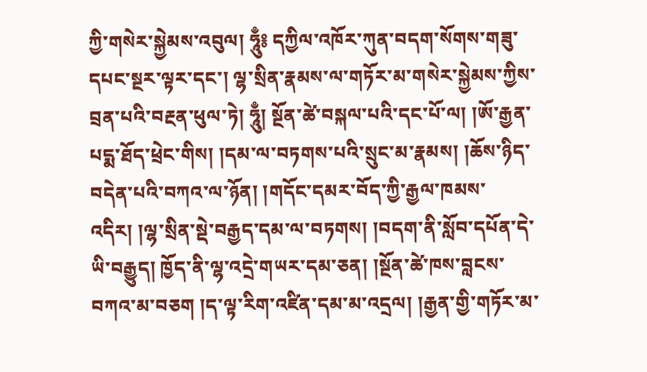ཀྱི་གསེར་སྐྱེམས་འབུལ། ཧཱུྃ༔ དཀྱིལ་འཁོར་ཀུན་བདག་སོགས་གཟུ་དཔང་སྔར་ལྟར་དང་། ལྷ་སྲིན་རྣམས་ལ་གཏོར་མ་གསེར་སྐྱེམས་ཀྱིས་བྲན་པའི་བརྔན་ཕུལ་ཏེ། ཧཱུྃ། སྔོན་ཚེ་བསྐལ་པའི་དང་པོ་ལ། །ཨོ་རྒྱན་པདྨ་ཐོད་ཕྲེང་གིས། །དམ་ལ་བཏགས་པའི་སྲུང་མ་རྣམས། །ཆོས་ཉིད་བདེན་པའི་བཀའ་ལ་ཉོན། །གདོང་དམར་བོད་ཀྱི་རྒྱལ་ཁམས་འདིར། །ལྷ་སྲིན་སྡེ་བརྒྱད་དམ་ལ་བཏགས། །བདག་ནི་སློབ་དཔོན་དེ་ཡི་བརྒྱུད། ཁྱོད་ནི་ལྷ་འདྲེ་གཡར་དམ་ཅན། །སྔོན་ཚེ་ཁས་བླངས་བཀའ་མ་བཅག །ད་ལྟ་རིག་འཛིན་དམ་མ་འདྲལ། །རྒྱན་གྱི་གཏོར་མ་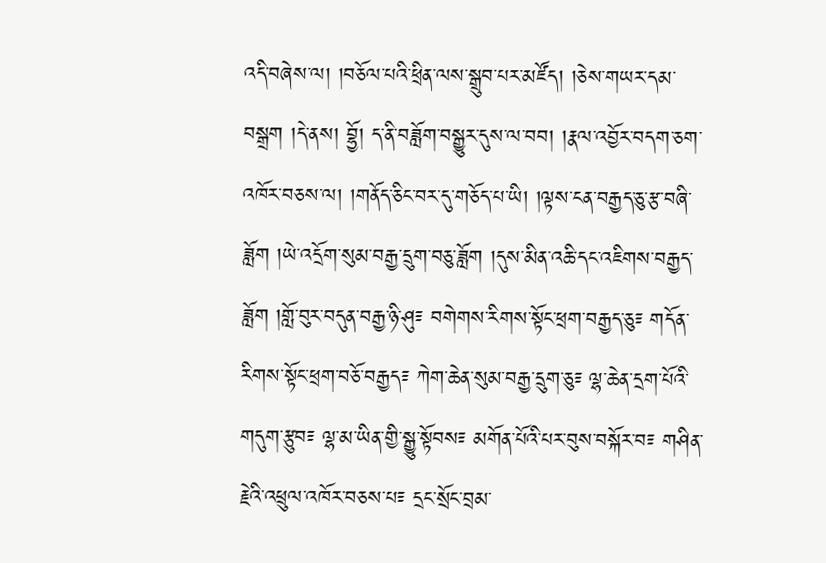འདི་བཞེས་ལ། །བཅོལ་པའི་ཕྲིན་ལས་སྒྲུབ་པར་མཛོད། །ཅེས་གཡར་དམ་བསྒྲག །དེ་ནས། བྷྱོ། ད་ནི་བཟློག་བསྒྱུར་དུས་ལ་བབ། །རྣལ་འབྱོར་བདག་ཅག་འཁོར་བཅས་ལ། །གནོད་ཅིང་བར་དུ་གཅོད་པ་ཡི། །ལྟས་ངན་བརྒྱད་ཅུ་རྩ་བཞི་ཟློག །ཡེ་འདྲོག་སུམ་བརྒྱ་དྲུག་བཅུ་ཟློག །དུས་མིན་འཆི་དང་འཇིགས་བརྒྱད་ཟློག །གློ་བུར་བདུན་བརྒྱ་ཉི་ཤུ༴ བགེགས་རིགས་སྟོང་ཕྲག་བརྒྱད་ཅུ༴ གདོན་རིགས་སྟོང་ཕྲག་བཅོ་བརྒྱད༴ ཀེག་ཆེན་སུམ་བརྒྱ་དྲུག་ཅུ༴ ལྷ་ཆེན་དྲག་པོའི་གདུག་རྩུབ༴ ལྷ་མ་ཡིན་གྱི་སྒྱུ་སྟོབས༴ མགོན་པོའི་པར་བུས་བསྐོར་བ༴ གཤིན་རྗེའི་འཕྲུལ་འཁོར་བཅས་པ༴ དྲང་སྲོང་བྲམ་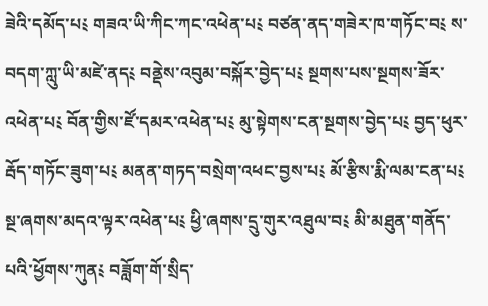ཟེའི་དམོད་པ༴ གཟའ་ཡི་ཀིང་ཀང་འཕེན་པ༴ བཙན་ནད་གཟེར་ཁ་གཏོང་བ༴ ས་བདག་ཀླུ་ཡི་མཛེ་ནད༴ བནྡེས་འབུམ་བསྐོར་བྱེད་པ༴ སྔགས་པས་སྔགས་ཟོར་འཕེན་པ༴ བོན་གྱིས་ཛོ་དམར་འཕེན་པ༴ མུ་སྟེགས་ངན་སྔགས་བྱེད་པ༴ བྱད་ཕུར་རྦོད་གཏོང་ཟུག་པ༴ མནན་གཏད་བསྲེག་འཕང་བྱས་པ༴ མོ་རྩིས་རྨི་ལམ་ངན་པ༴ སྔ་ཞགས་མདའ་ལྟར་འཕེན་པ༴ ཕྱི་ཞགས་དྲུ་གུར་འཐུལ་བ༴ མི་མཐུན་གནོད་པའི་ཕྱོགས་ཀུན༴ བཟློག་གོ་སྲིད་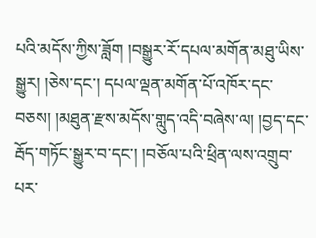པའི་མདོས་ཀྱིས་ཟློག །བསྒྱུར་རོ་དཔལ་མགོན་མཐུ་ཡིས་སྒྱུར། །ཅེས་དང་། དཔལ་ལྡན་མགོན་པོ་འཁོར་དང་བཅས། །མཐུན་རྫས་མདོས་གླུད་འདི་བཞེས་ལ། །བྱད་དང་རྦོད་གཏོང་སྒྱུར་བ་དང་། །བཅོལ་པའི་ཕྲིན་ལས་འགྲུབ་པར་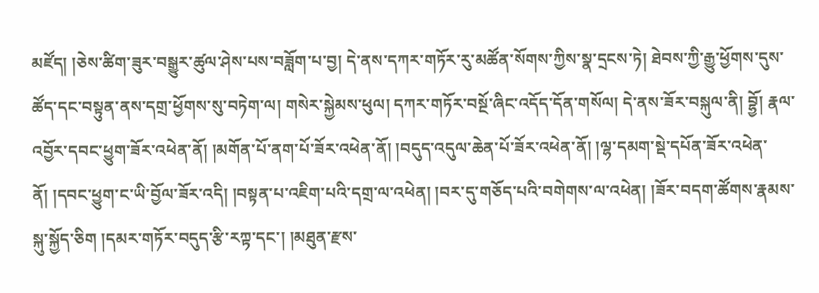མཛོད། །ཅེས་ཚིག་ཟུར་བསྒྱུར་ཚུལ་ཤེས་པས་བཟློག་པ་བྱ། དེ་ནས་དཀར་གཏོར་རུ་མཚོན་སོགས་ཀྱིས་སྣ་དྲངས་ཏེ། ཐེབས་ཀྱི་རྒྱུ་ཕྱོགས་དུས་ཚོད་དང་བསྟུན་ནས་དགྲ་ཕྱོགས་སུ་བཏེག་ལ། གསེར་སྐྱེམས་ཕུལ། དཀར་གཏོར་བསྔོ་ཞིང་འདོད་དོན་གསོལ། དེ་ནས་ཟོར་བསྐུལ་ནི། བྷྱོ། རྣལ་འབྱོར་དབང་ཕྱུག་ཟོར་འཕེན་ནོ། །མགོན་པོ་ནག་པོ་ཟོར་འཕེན་ནོ། །བདུད་འདུལ་ཆེན་པོ་ཟོར་འཕེན་ནོ། །ལྷ་དམག་སྡེ་དཔོན་ཟོར་འཕེན་ནོ། །དབང་ཕྱུག་ང་ཡི་བྱོལ་ཟོར་འདི། །བསྟན་པ་འཇིག་པའི་དགྲ་ལ་འཕེན། །བར་དུ་གཅོད་པའི་བགེགས་ལ་འཕེན། །ཟོར་བདག་ཚོགས་རྣམས་སྐུ་སྐྱོད་ཅིག །དམར་གཏོར་བདུད་རྩི་རཀྟ་དང་། །མཐུན་རྫས་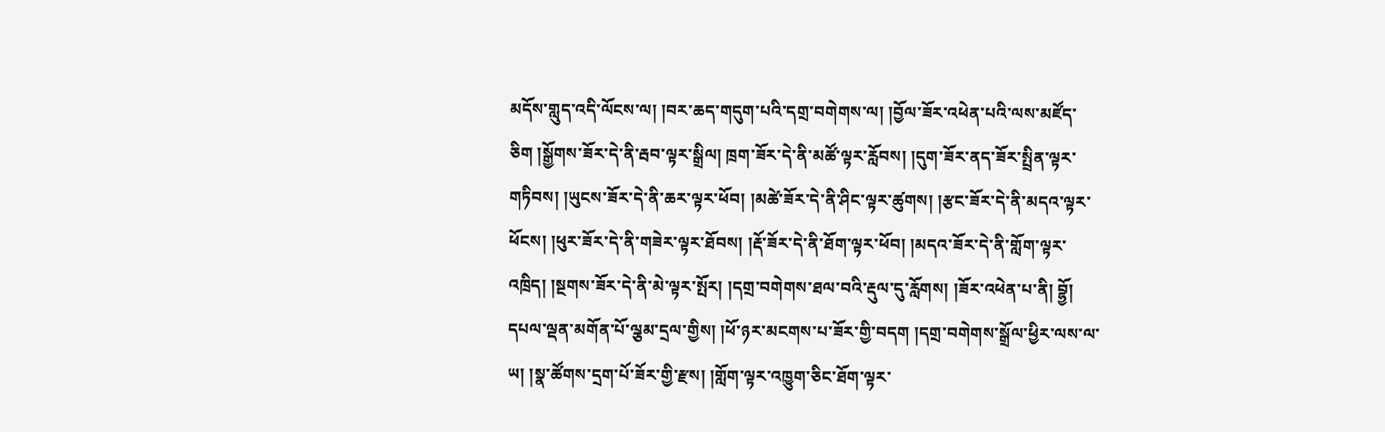མདོས་གླུད་འདི་ལོངས་ལ། །བར་ཆད་གདུག་པའི་དགྲ་བགེགས་ལ། །བྱོལ་ཟོར་འཕེན་པའི་ལས་མཛོད་ཅིག །སྒྱོགས་ཟོར་དེ་ནི་རྦབ་ལྟར་སྒྲིལ། ཁྲག་ཟོར་དེ་ནི་མཚོ་ལྟར་རློབས། །དུག་ཟོར་ནད་ཟོར་སྤྲིན་ལྟར་གཏིབས། །ཡུངས་ཟོར་དེ་ནི་ཆར་ལྟར་ཕོབ། །མཚེ་ཟོར་དེ་ནི་ཤིང་ལྟར་ཚུགས། །རྩང་ཟོར་དེ་ནི་མདའ་ལྟར་ཕོངས། །ཕུར་ཟོར་དེ་ནི་གཟེར་ལྟར་ཐོབས། །རྡོ་ཟོར་དེ་ནི་ཐོག་ལྟར་ཕོབ། །མདའ་ཟོར་དེ་ནི་གློག་ལྟར་འཁྲིད། །སྔགས་ཟོར་དེ་ནི་མེ་ལྟར་སྤོར། །དགྲ་བགེགས་ཐལ་བའི་རྡུལ་དུ་རློགས། །ཟོར་འཕེན་པ་ནི། བྷྱོ། དཔལ་ལྡན་མགོན་པོ་ལྕམ་དྲལ་གྱིས། །ཕོ་ཉར་མངགས་པ་ཟོར་གྱི་བདག །དགྲ་བགེགས་སྒྲོལ་ཕྱིར་ལས་ལ་ཡ། །སྣ་ཚོགས་དྲག་པོ་ཟོར་གྱི་རྫས། །གློག་ལྟར་འཁྱུག་ཅིང་ཐོག་ལྟར་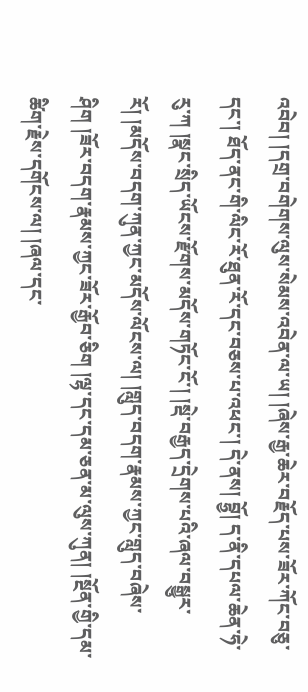འབེབ། །དགྲ་བགེགས་ལུས་སེམས་འབེན་ལ་ཡ། །ཞེས་རྒྱ་ཆེར་བརྗོད་པས་ཟོར་ཀོང་བཅུ་དང་། ཐོད་ནང་གི་ལིང་རོ་ཐུན་རོ་དང་བཅས་པ་འཕང་། དེ་ནས། བྷྱོ། ད་ནི་དཔལ་ཆེན་ཧེ་རུ་ཀ །སྣང་སྲིད་ཡོངས་རྫོགས་མདོས་གཏོང་ངོ་། །སྡེ་བརྒྱད་དྲེགས་པའི་ཞལ་བསྒྱུར་རོ། །མདོས་བདག་ཀུན་ཀྱང་མདོས་ལོངས་ལ། །གླུད་བདག་རྣམས་ཀྱང་གླུད་བཞེས་ཤིག །ཟོར་བདག་རྣམས་ཀྱང་ཟོར་རྒྱོབ་ཅིག །ལྷ་དང་དམ་ཅན་མ་ལུས་ཀུན། །སྔོན་གྱི་དམ་ཚིག་རྗེས་དགོངས་ལ། །ཞལ་དང་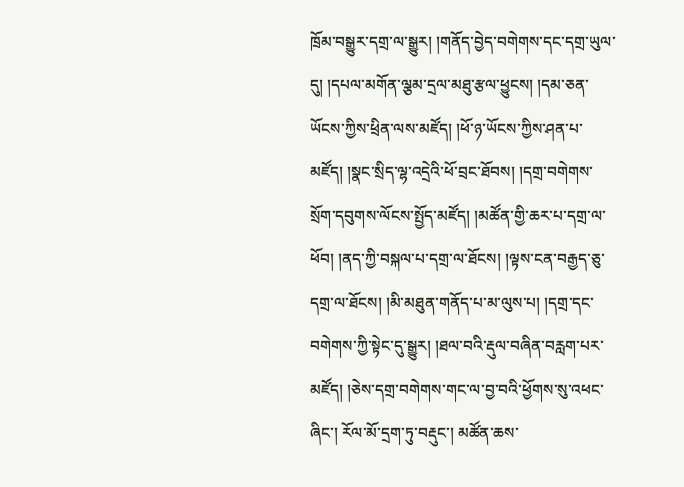ཁྲོམ་བསྒྱུར་དགྲ་ལ་སྒྱུར། །གནོད་བྱེད་བགེགས་དང་དགྲ་ཡུལ་དུ། །དཔལ་མགོན་ལྕམ་དྲལ་མཐུ་རྩལ་ཕྱུངས། །དམ་ཅན་ཡོངས་ཀྱིས་ཕྲིན་ལས་མཛོད། །ཕོ་ཉ་ཡོངས་ཀྱིས་ཤན་པ་མཛོད། །སྣང་སྲིད་ལྷ་འདྲེའི་ཕོ་བྲང་ཐོབས། །དགྲ་བགེགས་སྲོག་དབུགས་ལོངས་སྤྱོད་མཛོད། །མཚོན་གྱི་ཆར་པ་དགྲ་ལ་ཕོབ། །ནད་ཀྱི་བསྐལ་པ་དགྲ་ལ་ཐོངས། །ལྟས་ངན་བརྒྱད་ཅུ་དགྲ་ལ་ཐོངས། །མི་མཐུན་གནོད་པ་མ་ལུས་པ། །དགྲ་དང་བགེགས་ཀྱི་སྟེང་དུ་སྒྱུར། །ཐལ་བའི་རྡུལ་བཞིན་བརླག་པར་མཛོད། །ཅེས་དགྲ་བགེགས་གང་ལ་བྱ་བའི་ཕྱོགས་སུ་འཕང་ཞིང་། རོལ་མོ་དྲག་ཏུ་བརྡུང་། མཚོན་ཆས་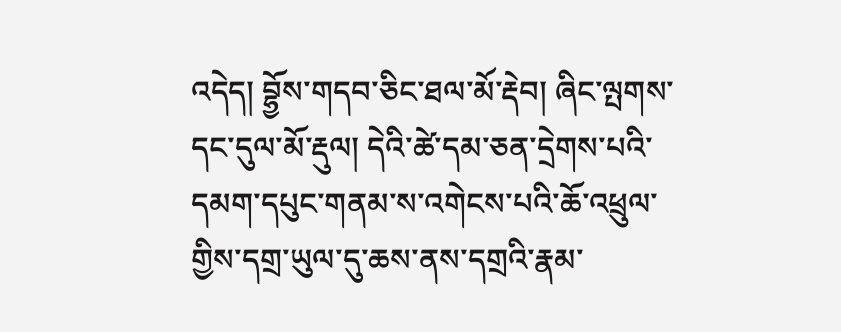འདེད། བྷྱོས་གདབ་ཅིང་ཐལ་མོ་རྡེབ། ཞིང་ལྤགས་དང་དུལ་མོ་རྡུལ། དེའི་ཚེ་དམ་ཅན་དྲེགས་པའི་དམག་དཔུང་གནམ་ས་འགེངས་པའི་ཆོ་འཕྲུལ་གྱིས་དགྲ་ཡུལ་དུ་ཆས་ནས་དགྲའི་རྣམ་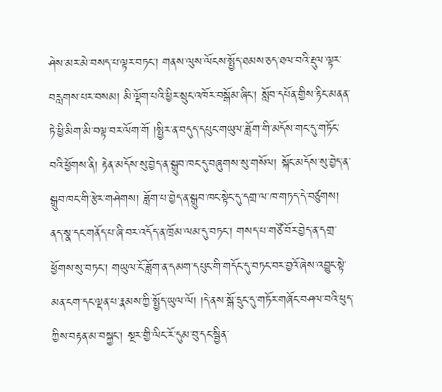ཤེས་མར་མེ་བསད་པ་ལྟར་བཏང་། གནས་ལུས་ལོངས་སྤྱོད་ཐམས་ཅད་ཐལ་བའི་རྡུལ་ལྟར་བརླགས་པར་བསམ། མི་ལྡོག་པའི་ཕྱིར་སྲུང་འཁོར་བསྒོམ་ཞིང་། སློབ་དཔོན་གྱིས་རྟིང་མནན་ཏེ་ཕྱི་མིག་མི་བལྟ་བར་ལོག་གོ །སྤྱིར་ན་བདུད་དཔུང་གཡུལ་ཟློག་གི་མདོས་གང་དུ་གཏོང་བའི་ཕྱོགས་ནི། རྟེན་མདོས་སུ་བྱེད་ན་སྒྲུབ་ཁང་དུ་བཞུགས་སུ་གསོལ། སྐོང་མདོས་སུ་བྱེད་ན་སྒྲུབ་ཁང་གི་རྩེར་གཤེགས། ཟློག་པ་བྱེད་ན་སྒྲུབ་ཁང་སྟེང་དུ་དགྲ་ལ་ཁ་གཏད་དེ་བཙུགས། ནད་སྣ་དང་གནོད་པ་ཞི་བར་འདོད་ན་ཁྲོམ་ལམ་དུ་བཏང་། གསད་པ་གཙོ་བོར་བྱེད་ན་དགྲ་ཕྱོགས་སུ་བཏང་། གཡུལ་ངོ་ཟློག་ན་དམག་དཔུང་གི་གདོང་དུ་བཏང་བར་བྱའོ་ཞེས་འབྱུང་སྟེ་མན་ངག་དང་ལྡན་པ་རྣམས་ཀྱི་སྤྱོད་ཡུལ་ལོ། །དེ་ནས་སྒོ་དྲུང་དུ་གཏོར་གཞོང་བཤལ་བའི་ཕུད་ཀྱིས་བརྟན་མ་བསྐྱང་། སྔར་གྱི་ལིང་རོ་དུམ་བུ་དང་སྦྱིན་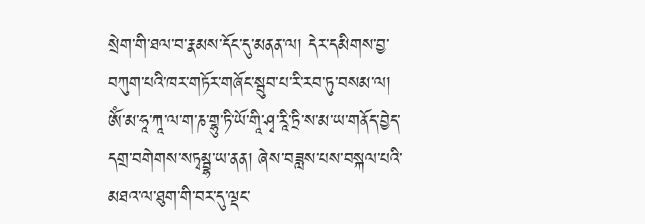སྲེག་གི་ཐལ་བ་རྣམས་དོང་དུ་མནན་ལ། དེར་དམིགས་བྱ་བཀུག་པའི་ཁར་གཏོར་གཞོང་སྦུབ་པ་རི་རབ་ཏུ་བསམ་ལ། ཨོཾ་མ་ཧཱ་ཀཱ་ལ་ག་ཎ་གྷུ་ཏི་ཡོ་གཱི་ཤྭ་རཱི་ཏྲི་ས་མ་ཡ་གནོད་བྱེད་དགྲ་བགེགས་སཏྭམྦྷ་ཡ་ནན། ཞེས་བཟླས་པས་བསྐལ་པའི་མཐའ་ལ་ཐུག་གི་བར་དུ་ལྡང་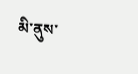མི་ནུས་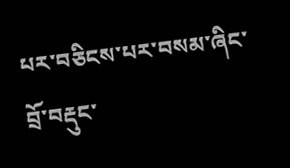པར་བཅིངས་པར་བསམ་ཞིང་བྲོ་བརྡུང་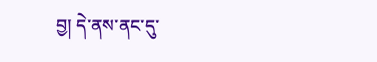བྱ། དེ་ནས་ནང་དུ་